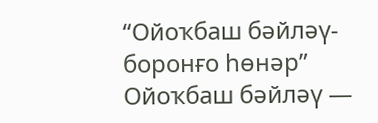“Ойоҡбаш бәйләү-боронғо һөнәр”
Ойоҡбаш бәйләү —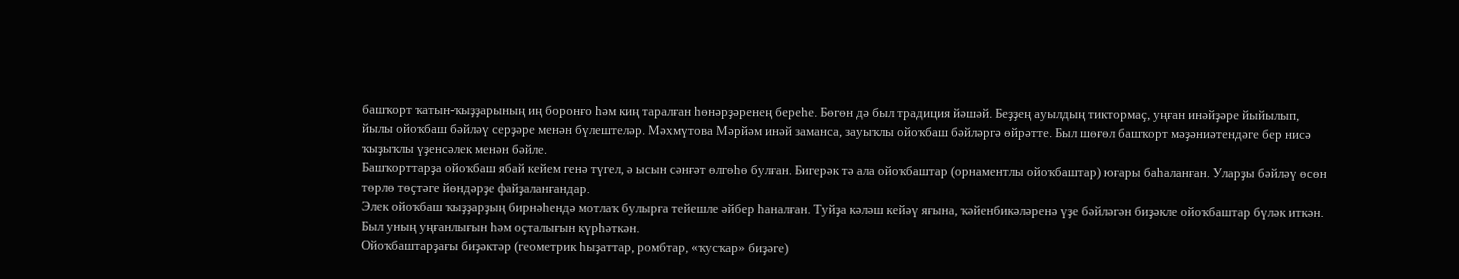башҡорт ҡатын-ҡыҙҙарының иң боронғо һәм киң таралған һөнәрҙәренең береһе. Бөгөн дә был традиция йәшәй. Беҙҙең ауылдың тиктормаҫ, уңған инәйҙәре йыйылып, йылы ойоҡбаш бәйләү серҙәре менән бүлештеләр. Мәхмүтова Мәрйәм инәй заманса, зауыҡлы ойоҡбаш бәйләргә өйрәтте. Был шөғөл башҡорт мәҙәниәтендәге бер нисә ҡыҙыҡлы үҙенсәлек менән бәйле.
Башҡорттарҙа ойоҡбаш ябай кейем генә түгел, ә ысын сәнғәт өлгөһө булған. Бигерәк тә ала ойоҡбаштар (орнаментлы ойоҡбаштар) юғары баһаланған. Уларҙы бәйләү өсөн төрлө төҫтәге йөндәрҙе файҙаланғандар.
Элек ойоҡбаш ҡыҙҙарҙың бирнәһендә мотлаҡ булырға тейешле әйбер һаналған. Туйҙа кәләш кейәү яғына, ҡәйенбикәләренә үҙе бәйләгән биҙәкле ойоҡбаштар бүләк иткән. Был уның уңғанлығын һәм оҫталығын күрһәткән.
Ойоҡбаштарҙағы биҙәктәр (геометрик һыҙаттар, ромбтар, «ҡусҡар» биҙәге)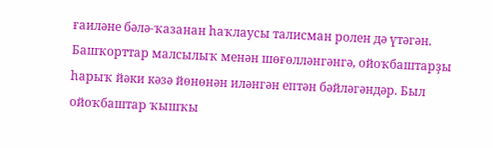ғаиләне бәлә-ҡазанан һаҡлаусы талисман ролен дә үтәгән.
Башҡорттар малсылыҡ менән шөғөлләнгәнгә, ойоҡбаштарҙы һарыҡ йәки кәзә йөнөнән иләнгән ептән бәйләгәндәр. Был ойоҡбаштар ҡышҡы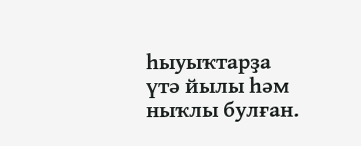һыуыҡтарҙа үтә йылы һәм ныҡлы булған.